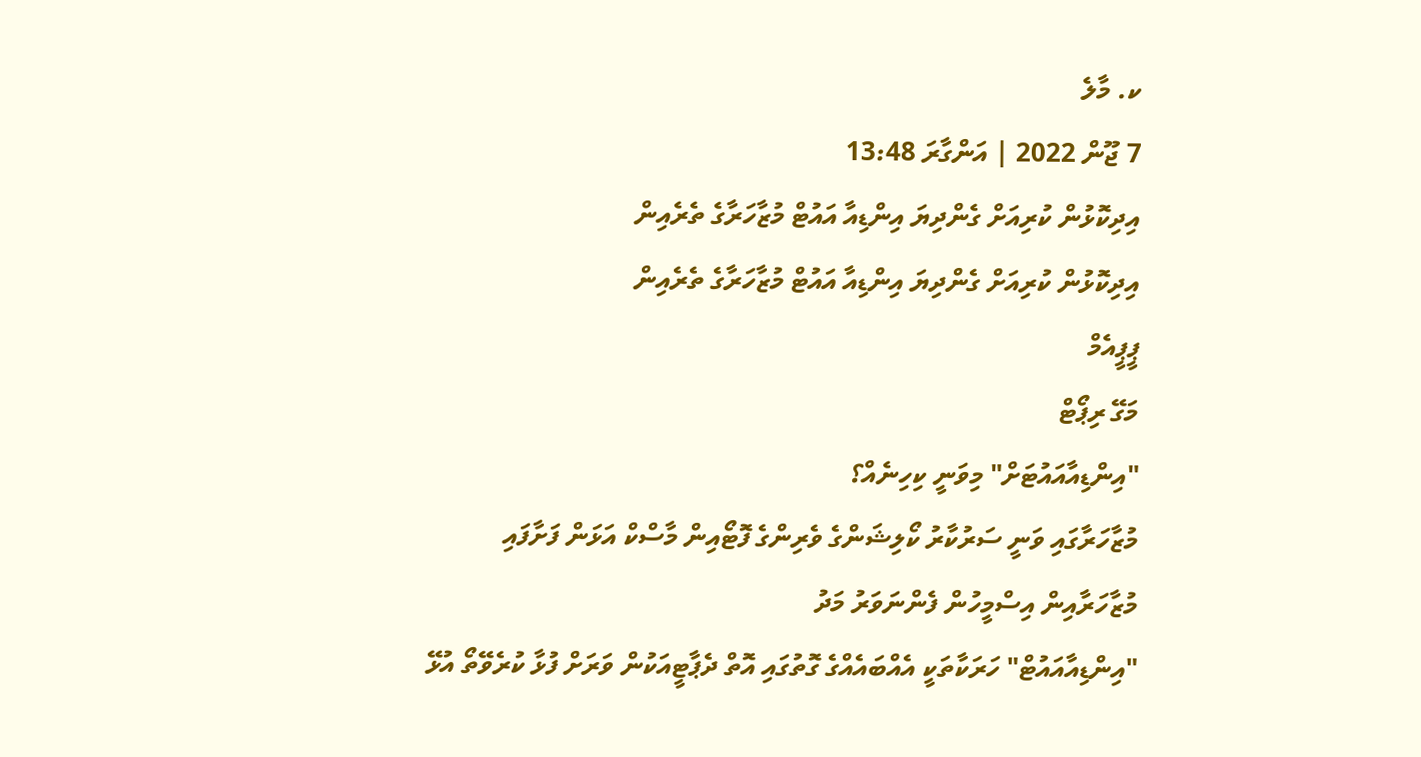ކ. މާލެ
7 ޖޫން 2022 | އަންގާރަ 13:48
އިދިކޮޅުން ކުރިއަށް ގެންދިޔަ އިންޑިއާ އައުޓް މުޒާހަރާގެ ތެރެއިން
އިދިކޮޅުން ކުރިއަށް ގެންދިޔަ އިންޑިއާ އައުޓް މުޒާހަރާގެ ތެރެއިން
ޕީޕީއެމް
މަގޭ ރިޕޯޓް
"އިންޑިއާއައުޓަށް" މިވަނީ ކިހިނެއް؟
މުޒާހަރާގައި ވަނީ ސަރުކާރު ކޯލިޝަންގެ ވެރިންގެ ފޮޓޯއިން މާސްކް އަޅަން ފަށާފައި
މުޒާހަރާއިން އިސްމީހުން ފެންނަވަރު މަދު
"އިންޑިއާއައުޓް" ހަރަކާތަކީ އެއްބައެއްގެ ގޮތުގައި އޮތް ދެޕާޓީއަކުން ވަރަށް ފުޅާ ކުރެވޭތޯ އުޅޭ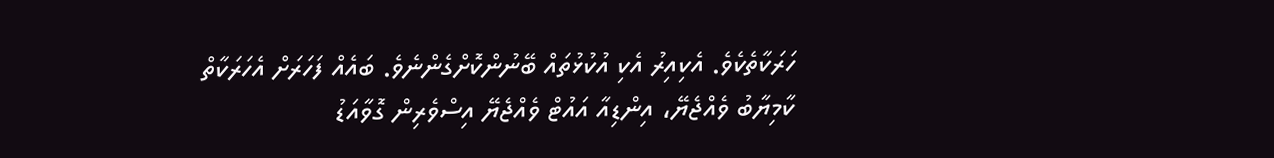ހަރަކާތެކެވެ. އެކިއިރު އެކި އުކުޅުތައް ބޭނުންކޮށްގެންނެވެ. ބައެއް ފަހަރަށް އެހަރަކާތް ކާމިޔާބު ވެއްޖެޔޭ، އިންޑިއާ އައުޓް ވެއްޖެޔޭ އިސްވެރިން ގޮވާއަޑު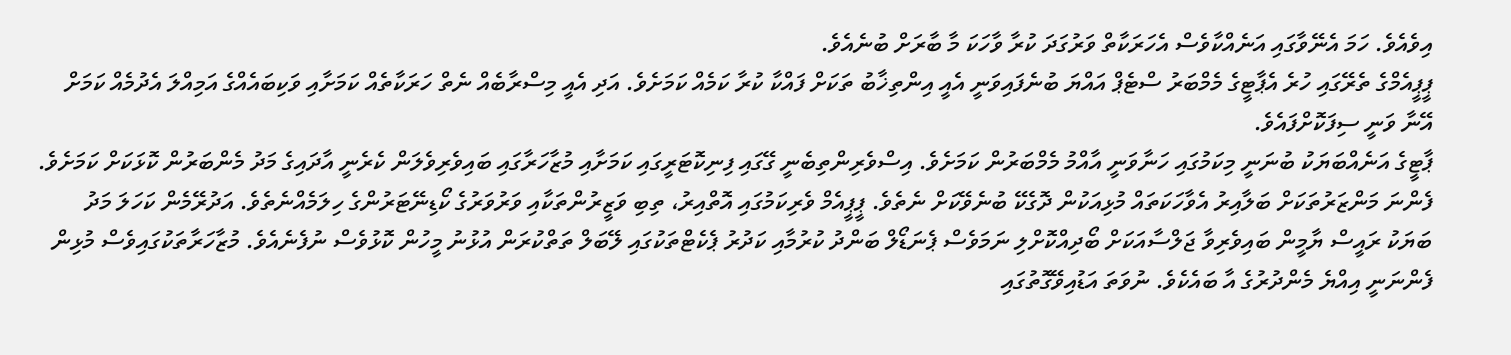އިވެއެވެ. ހަމަ އެނޭވާގައި އަނެއްކާވެސް އެހަރަކާތް ވަރުގަދަ ކުރާ ވާހަކަ މާ ބާރަށް ބުނެއެވެ.
ޕީޕީއެމްގެ ތެރޭގައި ހުރެ އެޕާޓީގެ މެމްބަރު ސްޓެޕް އައްޔަ ބުނެފައިވަނީ އެއީ އިންތިޚާބު ތަކަށް ފައްކާ ކުރާ ކަމެއް ކަމަށެވެ. އަދި އެއީ މިސްރާބެއް ނެތް ހަރަކާތެއް ކަމަށާއި ވަކިބައެއްގެ އަމިއްލަ އެދުމެއް ކަމަށް އޭނާ ވަނީ ސިފަކޮށްފައެވެ.
ޕާޓީގެ އަނެއްބަޔަކު ބުނަނީ މިކަމުގައި ހަނާވަނީ އާއްމު މެމްބަރުން ކަމަށެވެ. އިސްވެރިންތިބެނީ ގޭގައި ފިނިކޮޓަރީގައި ކަމަށާއި މުޒާހަރާގައި ބައިވެރިވެލަން ކެރެނީ އާދައިގެ މަދު މެންބަރުން ކޮޅަކަށް ކަމަށެވެ.
ފެންނަ މަންޒަރުތަކަށް ބަލާއިރު އެވާހަކަތައް މުޅިއަކުން ދޮގެކޭ ބުނެވޭކަށް ނެތެވެ. ޕީޕީއެމް ވެރިކަމުގައި އޮތްއިރު، ތިބި ވަޒީރުންތަކާއި ވަރުވަރުގެ ކޯޑިނޭޓަރުންގެ ހިލަމެއްނެތެވެ. އަދުރޭމެން ކަހަލަ މަދު ބަޔަކު ރައީސް ޔާމީން ބައިވެރިވާ ޖަލްސާއަކަށް ބޯދިއްކޮށްލި ނަމަވެސް ޕެނަޑޯލް ބަންދު ކުރުމާއި ކަދުރު ޕެކެޓްތަކުގައި ލޭބަލް ތަތްކުރަން އުޅުނު މީހުން ކޮޅުވެސް ނުފެނެއެވެ. މުޒާހަރާތަކުގައިވެސް މުޅިން ފެންނަނީ އިއްޔެ މެންދުރުގެ އާ ބައެކެވެ. ނުވަތަ އަޑުއިވޭގޮތުގައި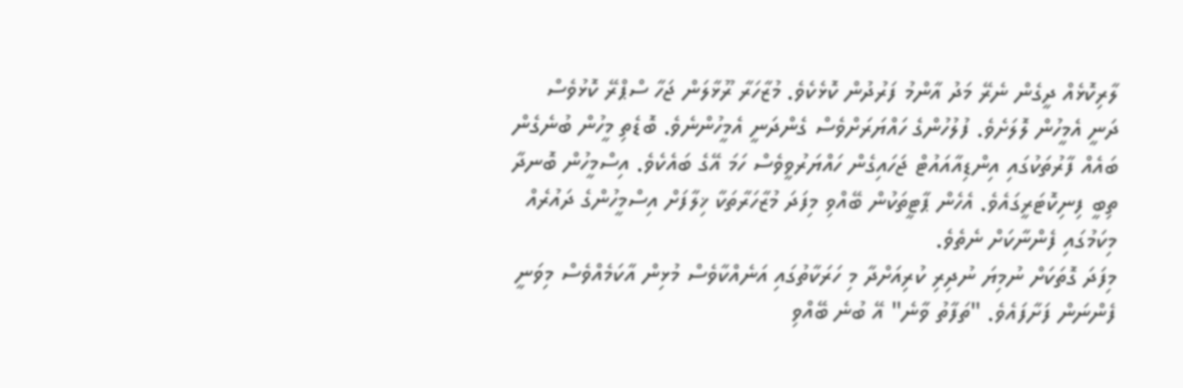ލާރިކޮޅެއް ދީގެން ނެރޭ މަދު އާންމު ފަރުދުން ކޮޅެކެވެ. މުޒާހަރާ ރޫޅާލަން ޖަހާ ސްޕްރޭ ކޮޅުވެސް ދަނީ އެމީހުން ލޮލަށެވެ. ފުލުހުންގެ ހައްޔަރަށްވެސް ގެންދަނީ އެމީހުންނެވެ. ބޮޑެތި މީހުން ބުނެގެން ބައެއް ފާރުތަކުގައި އިންޑިއާއައުޓް ޖަހައިގެން ހައްޔަރުވީވެސް ހަމަ އޭގެ ބައެކެވެ. އިސްމީހުން ބޮނދާ ތިބީ ފިނިކޮޓަރީގައެވެ. އެހެން ޕާޓީތަކުން ބޭއްވި މިފަދަ މުޒާހަރާތަކާ ޚިލާފަށް އިސްމީހުންގެ ދައުރެއް މިކަމުގައި ފެންނާކަށް ނެތެވެ.
މިފަދަ ގޮތަކަށް ނުމިޔަ ނުދިރި ކުރިއަށްދާ މި ހަރަކާތުގައި އަނެއްކާވެސް މުޅިން އާކަމެއްވެސް މިވަނީ ފެންނަން ފަށާފައެވެ. "ތަފާތު ވާނެ" އޭ ބުނެ ބޭއްވި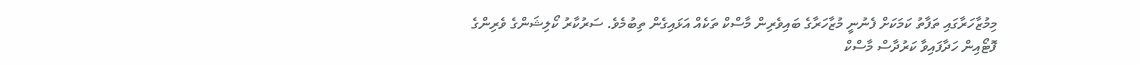މިމުޒާހަރާގައި ތަފާތު ކަމަކަށް ފެނުނީ މުޒާހަރާގެ ބައިވެރިން މާސްކް ތަކެއް އަޅައިގެން ތިބުމެވެ. ސަރުކާރު ކޯލިޝަންގެ ވެރިންގެ ފޮޓޯއިން ހަދާފައިވާ ކަރުދާސް މާސްކް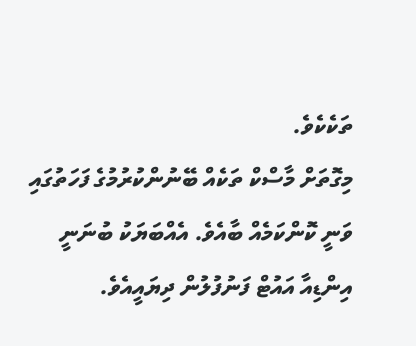ތަކެކެވެ.
މިގޮތަށް މާސްކް ތަކެއް ބޭނުންކުރުމުގެ ފަހަތުގައި ވަނީ ކޮންކަމެއް ބާއެވެ. އެއްބަޔަކު ބުނަނީ އިންޑިއާ އައުޓް ފަނުފުލުން ދިޔައީއެވެ.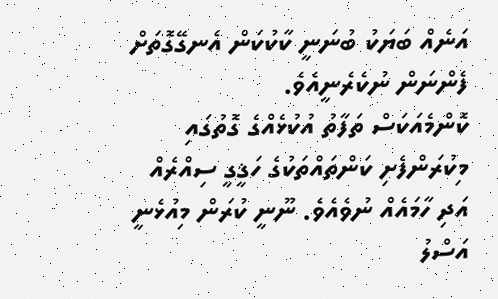އަނެއް ބަޔަކު ބުނަނީ ކާކުކަން އެނގޭގޮތަށް ފެންނަން ނުކެރެނީއެވެ.
ކޮންމެއަކަސް ތަފާތު އުކުޅެއްގެ ގޮތުގައި މިކުރަންފެށި ކަންތައްތަކުގެ ހަޤީގީ ސިއްރެއް އަދި ހާމައެއް ނުވެއެވެ. ނޫނީ ކުރަން މިއުޅެނީ އަސްލު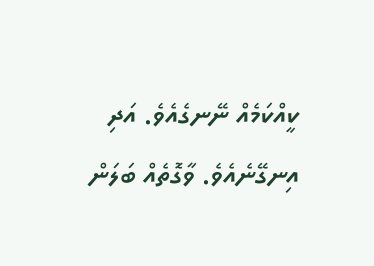ކީއްކަމެއް ނޭނގެއެވެ. އަދި އިނގޭނެއެވެ. ވާގޮތެއް ބަލަން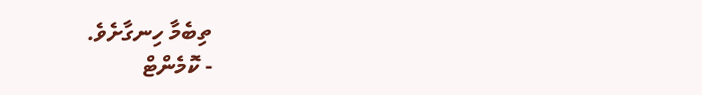ތިބެމާ ހިނގާށެވެ.
- ކޮމެންޓް